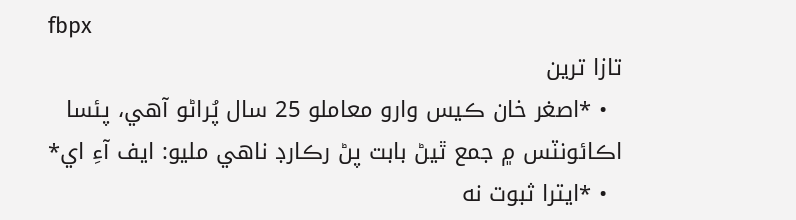fbpx
تازا ترين
  • *اصغر خان ڪيس وارو معاملو 25 سال پُراڻو آهي، پئسا اڪائونٽس ۾ جمع ٿيڻ بابت پڻ رڪارڊ ناهي مليو: ايف آءِ اي*
  • *ايترا ثبوت نه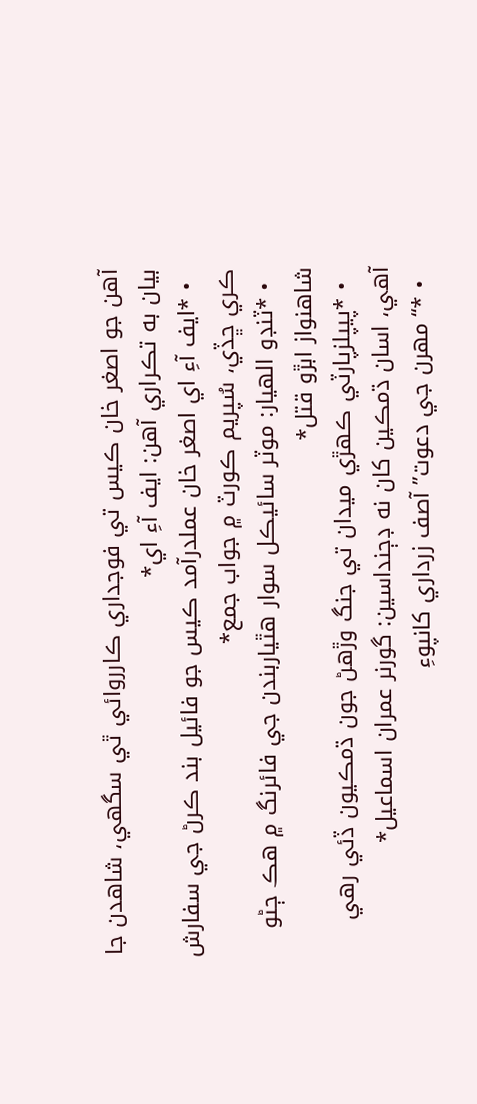آهن جو اصغر خان ڪيس تي فوجداري ڪارروائي ٿي سگهي، شاهدن جا بيان به تڪراري آهن: ايف آءِ اي*
  • *ايف آءِ اي اصغر خان عملدرآمد ڪيس جو فائيل بند ڪرڻ جي سفارش ڪري ڇڏي، سُپريم ڪورٽ ۾ جواب جمع*
  • *ٽنڊو الهيار: موٽر سائيڪل سوار هٿياربندن جي فائرنگ ۾ هڪ ڄڻو شاهنواز ابڙو قتل*
  • *پيپلزپارٽي ڪهڙي ميدان تي جنگ وڙهڻ جون ڌمڪيون ڏئي رهي آهي، اسان ڌمڪين کان نه ڊڄنداسين: گورنر عمران اسماعيل*
  • *“مهرن جي دعوت” آصف زرداري کانپوءِ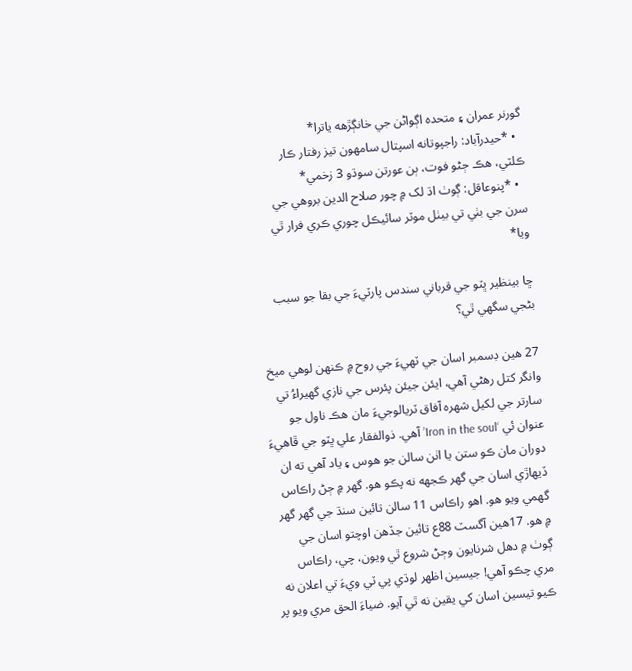گورنر عمران ۽ متحده اڳواڻن جي خانڳڙهه ياترا*
  • *حيدرآباد: راجپوتانه اسپتال سامهون تيز رفتار ڪار ڪلٽي، هڪ ڄڻو فوت، ٻن عورتن سوڌو 3 زخمي*
  • *پنوعاقل: ڳوٺ اڌ لک ۾ چور صلاح الدين بروھي جي سرن جي بٺي تي بيٺل موٽر سائيڪل چوري ڪري فرار ٿي ويا*

ڇا بينظير ڀٽو جي قرباني سندس پارٽيءَ جي بقا جو سبب بڻجي سگهي ٿي؟

27 هين ڊسمبر اسان جي ٽهيءَ جي روح ۾ ڪنهن لوهي ميخ وانگر کتل رهڻي آهي، ايئن جيئن پئرس جي نازي گهيراءُ تي سارتر جي لکيل شهره آفاق ٽريالوجيءَ مان هڪ ناول جو عنوان ئي ‘Iron in the soul’ آهي. ذوالفقار علي ڀٽو جي ڦاهيءَ دوران مان ڪو ستن يا اٺن سالن جو هوس ۽ ياد آهي ته ان ڏيهاڙي اسان جي گهر ڪجهه نه پڪو هو. گهر ۾ ڄڻ راڪاس گهمي ويو هو. اهو راڪاس 11 سالن تائين سنڌ جي گهر گهر ۾ هو. 17هين آگسٽ 88ع تائين جڏهن اوچتو اسان جي ڳوٺ ۾ دهل شرنايون وڄڻ شروع ٿي ويون، چي، راڪاس مري چڪو آهي! جيسين اظهر لوڌي پي ٽي ويءَ تي اعلان نه ڪيو تيسين اسان کي يقين نه ٿي آيو. ضياءَ الحق مري ويو پر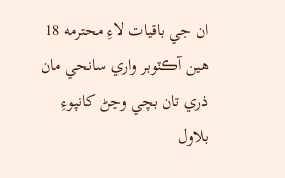ان جي باقيات لاءِ محترمه 18 هين آڪٽوبر واري سانحي مان ذري تان بچي وڃڻ کانپوءِ بلاول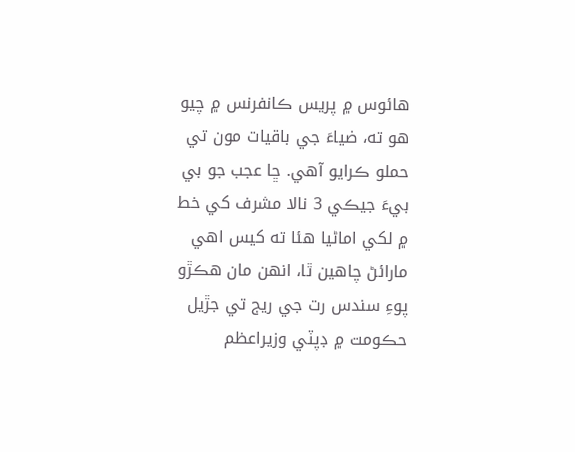هائوس ۾ پريس ڪانفرنس ۾ چيو هو ته، ضياءَ جي باقيات مون تي حملو ڪرايو آهي. ڇا عجب جو بي بيءَ جيڪي 3 نالا مشرف کي خط ۾ لکي اماڻيا هئا ته کيس اهي مارائڻ چاهين ٿا، انهن مان هڪڙو پوءِ سندس رت جي ريج تي جڙيل حڪومت ۾ ڊپٽي وزيراعظم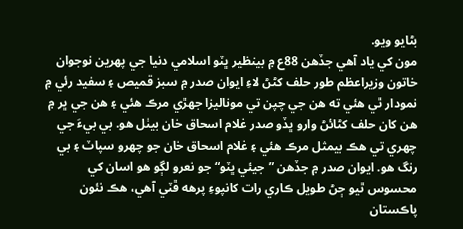بڻايو ويو.
مون کي ياد آهي جڏهن 88ع ۾ بينظير ڀٽو اسلامي دنيا جي پهرين نوجوان خاتون وزيراعظم طور حلف کڻڻ لاءِ ايوان صدر ۾ سبز قميص ۽ سفيد رئي ۾ نمودار ٿي هئي ته هن جي چپن تي موناليزا جهڙي مرڪ هئي ۽ هن جي ڀر ۾ هن کان حلف کڻائڻ وارو ڀڏو صدر غلام اسحاق خان بيٺل هو. بي بيءَ جي چهري تي هڪ بيمثل مرڪ هئي ۽ غلام اسحاق خان جو چهرو سپاٽ ۽ بي رنگ هو. ايوان صدر ۾ جڏهن ”جيئي ڀٽو“ جو نعرو لڳو هو اسان کي محسوس ٿيو ڄڻ طويل ڪاري رات کانپوءِ پرهه ڦٽي آهي، هڪ نئون پاڪستان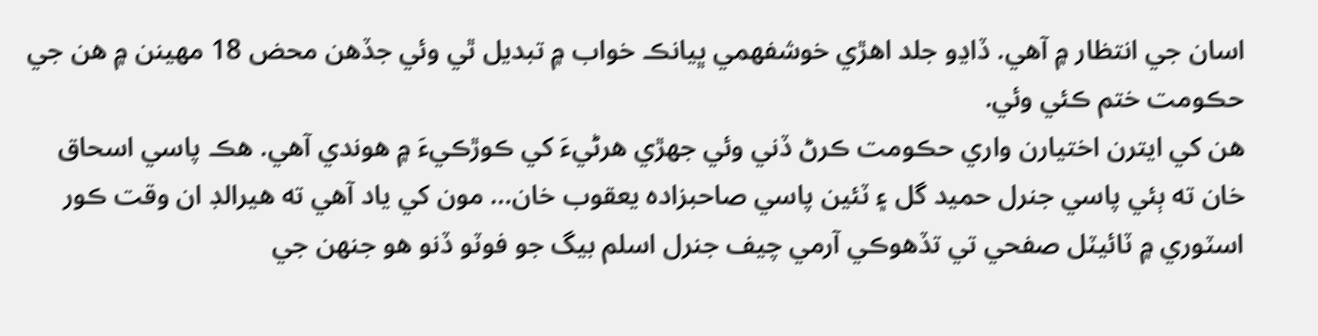اسان جي انتظار ۾ آهي. ڏاڍو جلد اهڙي خوشفهمي ڀيانڪ خواب ۾ تبديل ٿي وئي جڏهن محض 18 مهينن ۾ هن جي حڪومت ختم ڪئي وئي.
هن کي ايترن اختيارن واري حڪومت ڪرڻ ڏني وئي جهڙي هرڻيءَ کي ڪوڙڪيءَ ۾ هوندي آهي. هڪ پاسي اسحاق خان ته ٻئي پاسي جنرل حميد گل ۽ ٽئين پاسي صاحبزاده يعقوب خان… مون کي ياد آهي ته هيرالڊ ان وقت ڪور اسٽوري ۾ ٽائيٽل صفحي تي تڏهوڪي آرمي چيف جنرل اسلم بيگ جو فوٽو ڏنو هو جنهن جي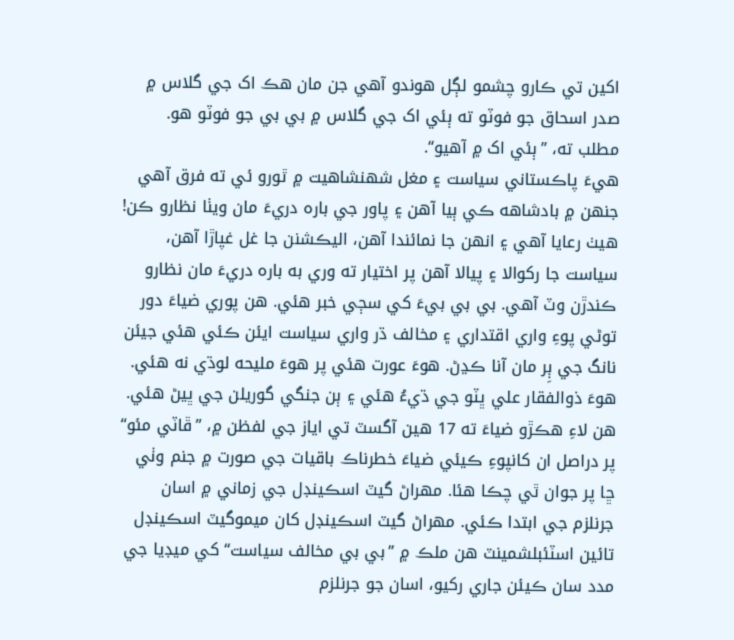اکين تي ڪارو چشمو لڳل هوندو آهي جن مان هڪ اک جي گلاس ۾ صدر اسحاق جو فوٽو ته ٻئي اک جي گلاس ۾ بي بي جو فوٽو هو. مطلب ته، ”ٻئي اک ۾ آهيو“.
هيءَ پاڪستاني سياست ۽ مغل شهنشاهيت ۾ ٿورو ئي ته فرق آهي جنهن ۾ بادشاهه ڪي ٻيا آهن ۽ پاور جي باره دريءَ مان ويٺا نظارو ڪن! هيٺ رعايا آهي ۽ انهن جا نمائندا آهن، اليڪشنن جا غل غپاڙا آهن، سياست جا رکوالا ۽ پيالا آهن پر اختيار ته وري به باره دريءَ مان نظارو ڪندڙن وٽ آهي. بي بي بيءَ کي سڄي خبر هئي. هن پوري ضياءَ دور توڻي پوءِ واري اقتداري ۽ مخالف ڌر واري سياست ايئن ڪئي هئي جيئن نانگ جي ٻِر مان آنا ڪڍڻ. هوءَ عورت هئي پر هوءَ مليحه لوڌي نه هئي. هوءَ ذوالفقار علي ڀٽو جي ڌيءُ هئي ۽ ٻن جنگي گوريلن جي ڀيڻ هئي. هن لاءِ هڪڙو ضياءَ ته 17 هين آگسٽ تي اياز جي لفظن ۾، ”ڦاٽي مئو“ پر دراصل ان کانپوءِ ڪيئي ضياءَ خطرناڪ باقيات جي صورت ۾ جنم وٺي ڇا پر جوان ٿي چڪا هئا. مهراڻ گيٽ اسڪينڊل جي زماني ۾ اسان جرنلزم جي ابتدا ڪئي. مهراڻ گيٽ اسڪينڊل کان ميموگيٽ اسڪينڊل تائين اسٽئبلشمينٽ هن ملڪ ۾ ”بي بي مخالف سياست“ کي ميڊيا جي مدد سان ڪيئن جاري رکيو، اسان جو جرنلزم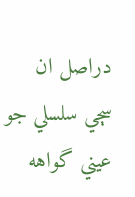دراصل ان سڄي سلسلي جو عيني گواهه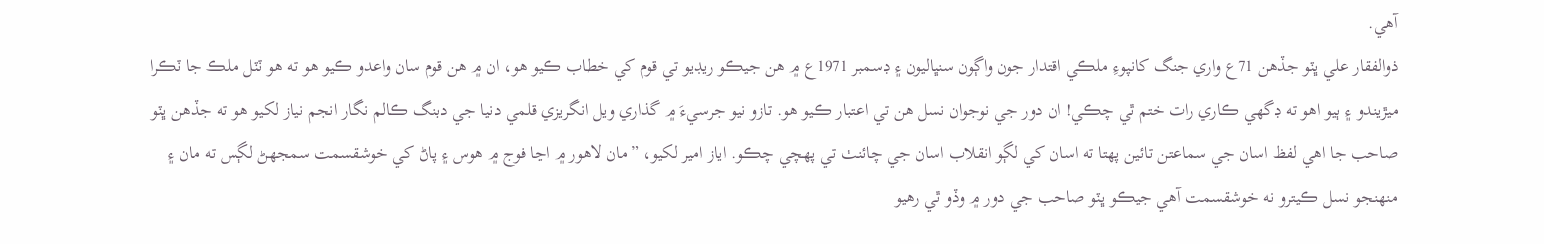آهي.
ذوالفقار علي ڀٽو جڏهن 71ع واري جنگ کانپوءِ ملڪي اقتدار جون واڳون سنڀاليون ۽ ڊسمبر 1971ع ۾ هن جيڪو ريڊيو تي قوم کي خطاب ڪيو هو، ان ۾ هن قوم سان واعدو ڪيو هو ته هو ٽٽل ملڪ جا ٽڪرا ميڙيندو ۽ ٻيو اهو ته ڊگهي ڪاري رات ختم ٿي چڪي! ان دور جي نوجوان نسل هن تي اعتبار ڪيو هو. تازو نيو جرسيءَ ۾ گذاري ويل انگريزي قلمي دنيا جي دبنگ ڪالم نگار انجم نياز لکيو هو ته جڏهن ڀٽو صاحب جا اهي لفظ اسان جي سماعتن تائين پهتا ته اسان کي لڳو انقلاب اسان جي چائنٺ تي پهچي چڪو. اياز امير لکيو، ”مان لاهور ۾ اڃا فوج ۾ هوس ۽ پاڻ کي خوشقسمت سمجهڻ لڳس ته مان ۽ منهنجو نسل ڪيترو نه خوشقسمت آهي جيڪو ڀٽو صاحب جي دور ۾ وڏو ٿي رهيو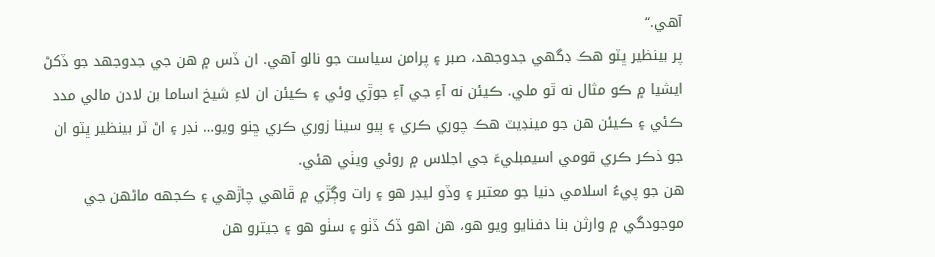آهي.“
پر بينظير ڀٽو هڪ ڊگهي جدوجهد، صبر ۽ پرامن سياست جو نالو آهي. ان ڏس ۾ هن جي جدوجهد جو ڏکڻ ايشيا ۾ ڪو مثال نه ٿو ملي. ڪيئن نه آءِ جي آءِ جوڙي وئي ۽ ڪيئن ان لاءِ شيخ اساما بن لادن مالي مدد ڪئي ۽ ڪيئن هن جو مينڊيٽ هڪ چوري ڪري ۽ ٻيو سينا زوري ڪري ڇنو ويو… نڊر ۽ اڻ ٽر بينظير ڀٽو ان جو ذڪر ڪري قومي اسيمبليءَ جي اجلاس ۾ روئي ويٺي هئي.
هن جو پيءُ اسلامي دنيا جو معتبر ۽ وڏو ليڊر هو ۽ رات وڳڙي ۾ ڦاهي چاڙهي ۽ ڪجهه ماڻهن جي موجودگي ۾ وارثن بنا دفنايو ويو هو، هن اهو ڏک ڏٺو ۽ سٺو هو ۽ جيترو هن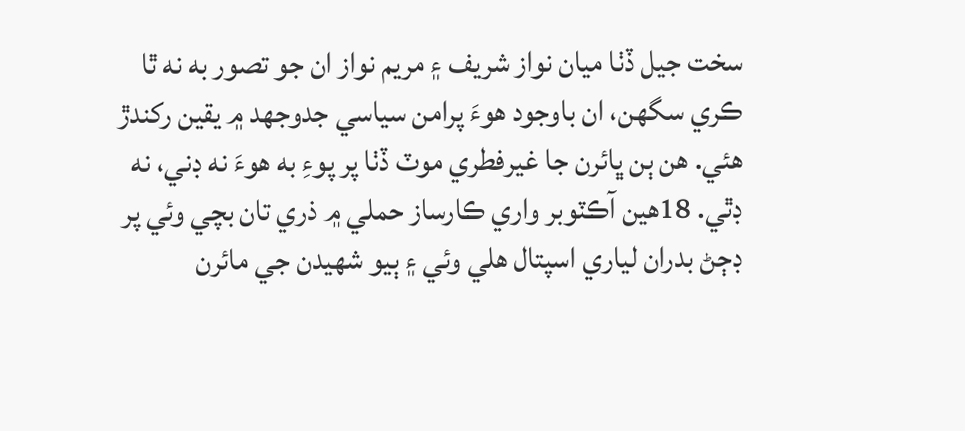سخت جيل ڏٺا ميان نواز شريف ۽ مريم نواز ان جو تصور به نه ٿا ڪري سگهن، ان باوجود هوءَ پرامن سياسي جدوجهد ۾ يقين رکندڙ هئي. هن ٻن ڀائرن جا غيرفطري موٽ ڏٺا پر پوءِ به هوءَ نه ڊني، نه ڊٿي. 18هين آڪٽوبر واري ڪارساز حملي ۾ ذري تان بچي وئي پر ڊڄڻ بدران لياري اسپتال هلي وئي ۽ ٻيو شهيدن جي مائرن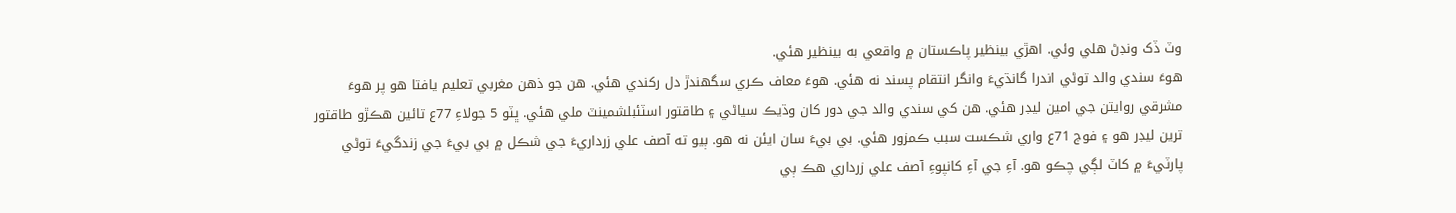وٽ ڏک ونڊڻ هلي وئي. اهڙي بينظير پاڪستان ۾ واقعي به بينظير هئي.
هوءَ سندي والد توڻي اندرا گانڌيءَ وانگر انتقام پسند نه هئي. هوءَ معاف ڪري سگهندڙ دل رکندي هئي. هن جو ذهن مغربي تعليم يافتا هو پر هوءَ مشرقي روايتن جي امين ليڊر هئي. هن کي سندي والد جي دور کان وڌيڪ سياڻي ۽ طاقتور اسٽئبلشمينٽ ملي هئي. ڀٽو 5 جولاءِ 77ع تائين هڪڙو طاقتور ترين ليڊر هو ۽ فوج 71ع واري شڪست سبب ڪمزور هئي. بي بيءَ سان ايئن نه هو. ٻيو ته آصف علي زرداريءَ جي شڪل ۾ بي بيءَ جي زندگيءَ توڻي پارٽيءَ ۾ کاٽ لڳي چڪو هو. آءِ جي آءِ کانپوءِ آصف علي زرداري هڪ ٻي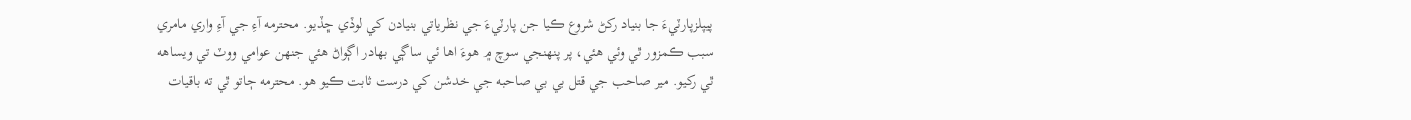پيپلزپارٽيءَ جا بنياد رکڻ شروع ڪيا جن پارٽيءَ جي نظرياتي بنيادن کي لوڏي ڇڏيو. محترمه آءِ جي آءِ واري مامري سبب ڪمزور ٿي وئي هئي، پر پنهنجي سوچ ۾ هوءَ اها ئي ساڳي بهادر اڳواڻ هئي جنهن عوامي ووٽ تي ويساهه ٿي رکيو. مير صاحب جي قتل بي بي صاحبه جي خدشن کي درست ثابت ڪيو هو. محترمه ڄاتو ٿي ته باقيات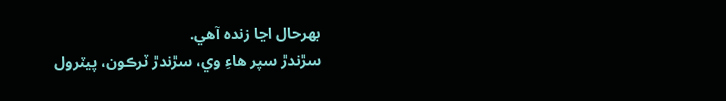بهرحال اڃا زنده آهي.
سڙندڙ سپر هاءِ وي، سڙندڙ ٽرڪون، پيٽرول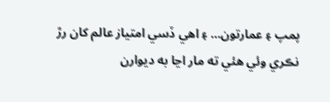پمپ ۽ عمارتون… ۽ اهي ڏسي امتياز عالم کان رڙ نڪري وئي هئي ته مار اڃا به ديوارن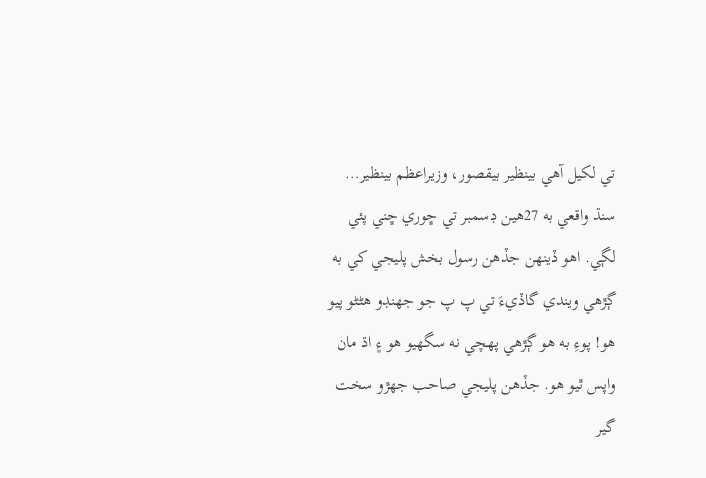تي لکيل آهي بينظير بيقصور، وزيراعظم بينظير… سنڌ واقعي به 27هين ڊسمبر تي ڇوري ڇني پئي لڳي. اهو ڏينهن جڏهن رسول بخش پليجي کي به ڳڙهي ويندي گاڏيءَ تي پ پ جو جهنڊو هڻڻو پيو هو! پوءِ به هو ڳڙهي پهچي نه سگهيو هو ۽ اڌ مان واپس ٿيو هو. جڏهن پليجي صاحب جهڙو سخت گير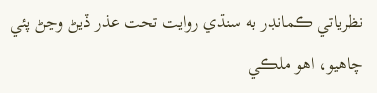نظرياتي ڪمانڊر به سنڌي روايت تحت عذر ڏيڻ وڃڻ پئي چاهيو، اهو ملڪي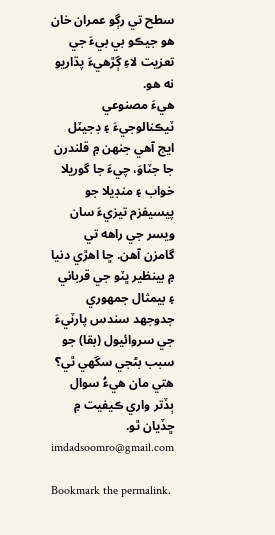سطح تي رڳو عمران خان هو جيڪو بي بيءَ جي تعزيت لاءِ ڳڙهيءَ پڌاريو نه هو.
هيءَ مصنوعي ٽيڪنالوجيءَ ۽ ڊجيٽل ايج آهي جنهن ۾ قلندرن جا جٽاوَ، چيءَ جا گوريلا خواب ۽ منڊيلا جو پيسيفزم تيزيءَ سان ويسر جي راهه تي گامزن آهن. ڇا اهڙي دنيا ۾ بينظير ڀٽو جي قرباني ۽ بيمثال جمهوري جدوجهد سندس پارٽيءَ جي سروائيول (بقا) جو سبب بڻجي سگهي ٿي؟ هتي مان هيءُ سوال ٻڏتر واري ڪيفيت ۾ ڇڏيان ٿو.
imdadsoomro@gmail.com

Bookmark the permalink.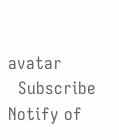avatar
  Subscribe
Notify of